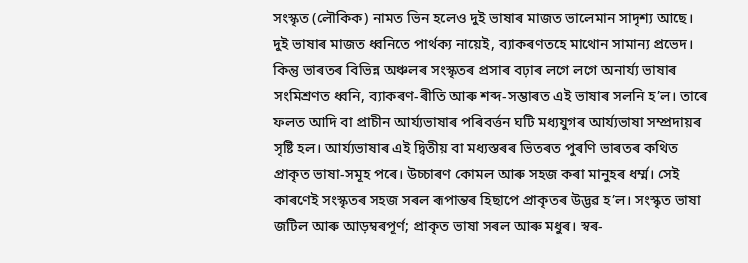সংস্কৃত (লৌকিক) নামত ভিন হলেও দুই ভাষাৰ মাজত ভালেমান সাদৃশ্য আছে। দুই ভাষাৰ মাজত ধ্বনিতে পাৰ্থক্য নায়েই, ব্যাকৰণতহে মাথোন সামান্য প্ৰভেদ।
কিন্তু ভাৰতৰ বিভিন্ন অঞ্চলৰ সংস্কৃতৰ প্ৰসাৰ বঢ়াৰ লগে লগে অনাৰ্য্য ভাষাৰ সংমিশ্ৰণত ধ্বনি, ব্যাকৰণ-ৰীতি আৰু শব্দ-সম্ভাৰত এই ভাষাৰ সলনি হ’ল। তাৰে ফলত আদি বা প্ৰাচীন আৰ্য্যভাষাৰ পৰিবৰ্ত্তন ঘটি মধ্যযুগৰ আৰ্য্যভাষা সম্প্ৰদায়ৰ সৃষ্টি হল। আৰ্য্যভাষাৰ এই দ্বিতীয় বা মধ্যস্তৰৰ ভিতৰত পুৰণি ভাৰতৰ কথিত প্ৰাকৃত ভাষা-সমূহ পৰে। উচ্চাৰণ কোমল আৰু সহজ কৰা মানুহৰ ধৰ্ম্ম। সেই কাৰণেই সংস্কৃতৰ সহজ সৰল ৰূপান্তৰ হিছাপে প্ৰাকৃতৰ উদ্ভৱ হ’ল। সংস্কৃত ভাষা জটিল আৰু আড়ম্বৰপূৰ্ণ; প্ৰাকৃত ভাষা সৰল আৰু মধুৰ। স্বৰ-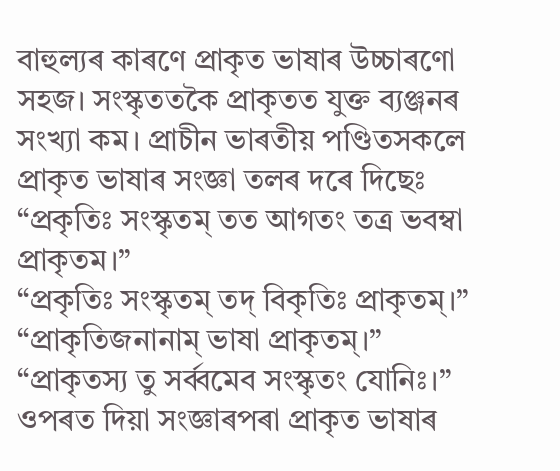বাহুল্যৰ কাৰণে প্ৰাকৃত ভাষাৰ উচ্চাৰণো সহজ। সংস্কৃততকৈ প্ৰাকৃতত যুক্ত ব্যঞ্জনৰ সংখ্যা কম। প্ৰাচীন ভাৰতীয় পণ্ডিতসকলে প্ৰাকৃত ভাষাৰ সংজ্ঞা তলৰ দৰে দিছেঃ
“প্ৰকৃতিঃ সংস্কৃতম্ তত আগতং তত্ৰ ভবম্বা প্ৰাকৃতম।”
“প্ৰকৃতিঃ সংস্কৃতম্ তদ্ বিকৃতিঃ প্ৰাকৃতম্।”
“প্ৰাকৃতিজনানাম্ ভাষা প্ৰাকৃতম্।”
“প্ৰাকৃতস্য তু সৰ্ব্বমেব সংস্কৃতং যোনিঃ।”
ওপৰত দিয়া সংজ্ঞাৰপৰা প্ৰাকৃত ভাষাৰ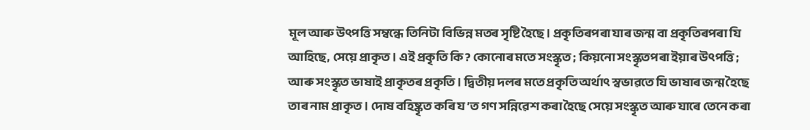মূল আৰু উৎপত্তি সম্বন্ধে তিনিটা বিভিন্ন মতৰ সৃষ্টি হৈছে। প্ৰকৃতিৰপৰা যাৰ জন্ম বা প্ৰকৃতিৰপৰা যি আহিছে, সেয়ে প্ৰাকৃত। এই প্ৰকৃতি কি? কোনোৰ মতে সংস্কৃত; কিয়নো সংস্কৃতপৰা ইয়াৰ উৎপত্তি; আৰু সংস্কৃত ভাষাই প্ৰাকৃতৰ প্ৰকৃতি। দ্বিতীয় দলৰ মতে প্ৰকৃতি অৰ্থাৎ স্বভাৱতে যি ভাষাৰ জন্ম হৈছে তাৰ নাম প্ৰাকৃত। দোষ বহিষ্কৃত কৰি য’ত গণ সন্নিৱেশ কৰা হৈছে সেয়ে সংস্কৃত আৰু যাৰে তেনে কৰা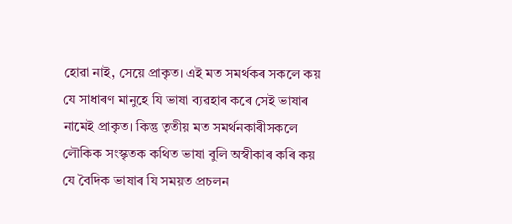হোৱা নাই, সেয়ে প্ৰাকৃত। এই মত সমৰ্থকৰ সকলে কয় যে সাধাৰণ মানুহে যি ভাষা ব্যৱহাৰ কৰে সেই ভাষাৰ নামেই প্ৰাকৃত। কিন্তু তৃতীয় মত সমৰ্থনকাৰীসকলে লৌকিক সংস্কৃতক কথিত ভাষা বুলি অস্বীকাৰ কৰি কয় যে বৈদিক ভাষাৰ যি সময়ত প্ৰচলন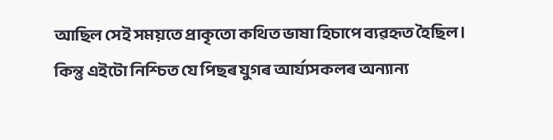আছিল সেই সময়তে প্ৰাকৃতো কথিত ভাষা হিচাপে ব্যৱহৃত হৈছিল। কিন্তু এইটো নিশ্চিত যে পিছৰ যুগৰ আৰ্য্যসকলৰ অন্যান্য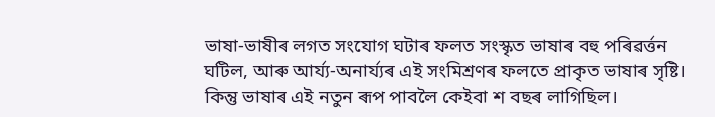ভাষা-ভাষীৰ লগত সংযোগ ঘটাৰ ফলত সংস্কৃত ভাষাৰ বহু পৰিৱৰ্ত্তন ঘটিল, আৰু আৰ্য্য-অনাৰ্য্যৰ এই সংমিশ্ৰণৰ ফলতে প্ৰাকৃত ভাষাৰ সৃষ্টি। কিন্তু ভাষাৰ এই নতুন ৰূপ পাবলৈ কেইবা শ বছৰ লাগিছিল।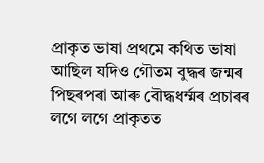প্ৰাকৃত ভাষা প্ৰথমে কথিত ভাষা আছিল যদিও গৌতম বুদ্ধৰ জন্মৰ পিছৰপৰা আৰু বৌদ্ধধৰ্ম্মৰ প্ৰচাৰৰ লগে লগে প্ৰাকৃতত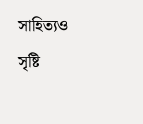সাহিত্যও সৃষ্টি